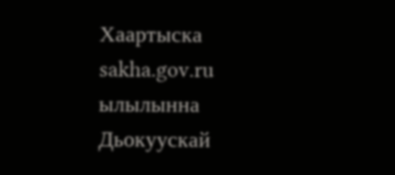Хаартыска sakha.gov.ru ылылынна
Дьокуускай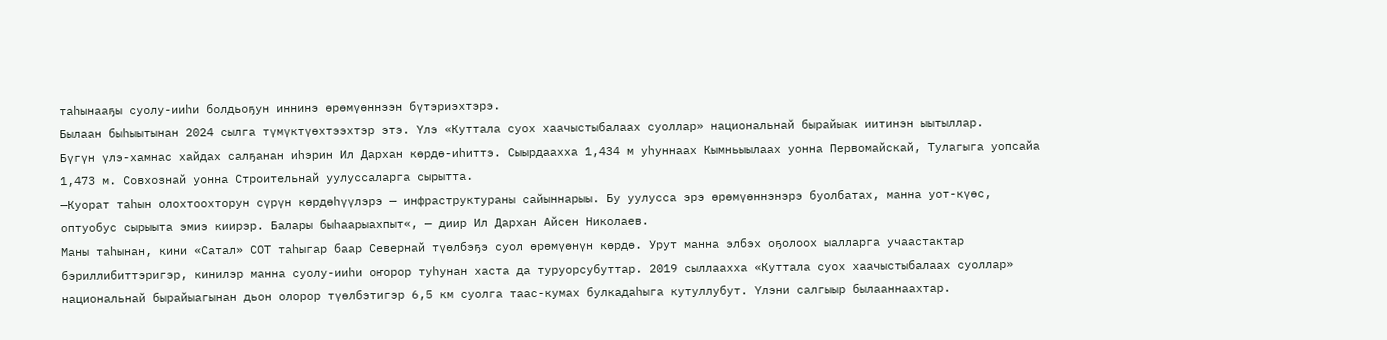таһынааҕы суолу-ииһи болдьоҕун иннинэ өрөмүөннээн бүтэриэхтэрэ.
Былаан быһыытынан 2024 сылга түмүктүөхтээхтэр этэ. Үлэ «Куттала суох хаачыстыбалаах суоллар» национальнай бырайыак иитинэн ыытыллар.
Бүгүн үлэ-хамнас хайдах салҕанан иһэрин Ил Дархан көрдө-иһиттэ. Сыырдаахха 1,434 м уһуннаах Кымньыылаах уонна Первомайскай, Тулагыга уопсайа 1,473 м. Совхознай уонна Строительнай уулуссаларга сырытта.
—Куорат таһын олохтоохторун сүрүн көрдөһүүлэрэ — инфраструктураны сайыннарыы. Бу уулусса эрэ өрөмүөннэнэрэ буолбатах, манна уот-күөс, оптуобус сырыыта эмиэ киирэр. Балары быһаарыахпыт«, — диир Ил Дархан Айсен Николаев.
Маны таһынан, кини «Сатал» СОТ таһыгар баар Севернай түөлбэҕэ суол өрөмүөнүн көрдө. Урут манна элбэх оҕолоох ыалларга учаастактар бэриллибиттэригэр, кинилэр манна суолу-ииһи оҥорор туһунан хаста да туруорсубуттар. 2019 сыллаахха «Куттала суох хаачыстыбалаах суоллар» национальнай бырайыагынан дьон олорор түөлбэтигэр 6,5 км суолга таас-кумах булкадаһыга кутуллубут. Үлэни салгыыр былааннаахтар.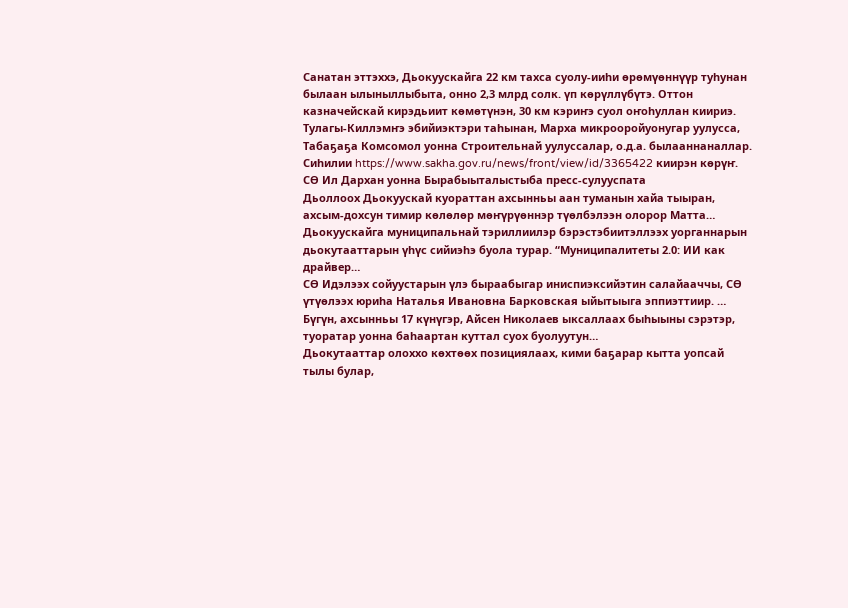Санатан эттэххэ, Дьокуускайга 22 км тахса суолу-ииһи өрөмүөннүүр туһунан былаан ылыныллыбыта, онно 2,3 млрд солк. үп көрүллүбүтэ. Оттон казначейскай кирэдьиит көмөтүнэн, 30 км кэриҥэ суол оҥоһуллан киириэ. Тулагы-Киллэмҥэ эбийиэктэри таһынан, Марха микрооройуонугар уулусса, Табаҕаҕа Комсомол уонна Строительнай уулуссалар, о.д.а. былааннаналлар.
Сиһилии https://www.sakha.gov.ru/news/front/view/id/3365422 киирэн көрүҥ.
СӨ Ил Дархан уонна Бырабыыталыстыба пресс-сулууспата
Дьоллоох Дьокуускай куораттан ахсынньы аан туманын хайа тыыран, ахсым-дохсун тимир көлөлөр мөҥүрүөннэр түөлбэлээн олорор Матта…
Дьокуускайга муниципальнай тэриллиилэр бэрэстэбиитэллээх уорганнарын дьокутааттарын үһүс сийиэһэ буола турар. “Муниципалитеты 2.0: ИИ как драйвер…
СӨ Идэлээх сойуустарын үлэ быраабыгар иниспиэксийэтин салайааччы, СӨ үтүөлээх юриһа Наталья Ивановна Барковская ыйытыыга эппиэттиир. …
Бүгүн, ахсынньы 17 күнүгэр, Айсен Николаев ыксаллаах быһыыны сэрэтэр, туоратар уонна баһаартан куттал суох буолуутун…
Дьокутааттар олоххо көхтөөх позициялаах, кими баҕарар кытта уопсай тылы булар,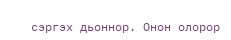сэргэх дьоннор. Онон олорор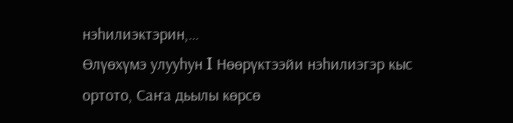нэһилиэктэрин,…
Өлүөхүмэ улууһун I Нөөрүктээйи нэһилиэгэр кыс ортото, Саҥа дьылы көрсө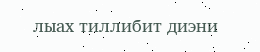лыах тиллибит диэни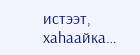истээт, хаһаайка…